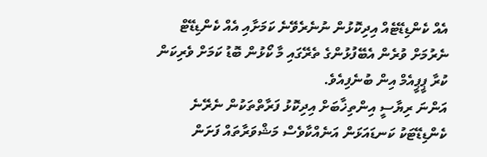އެއް ކެންޑިޑޭޓެއް އިދިކޮޅުން ނުނެރެވޭނެ ކަމަށާއި އެއް ކެންޑިޑޭޓް ނެރުމަށް ވުރެން އެބޭފުޅުންގެ ތެރޭގައި މާ ކޯޅުން ބޮޑު ކަމަށް ވެރިކަން ކުރާ ޕީޕީއެމް އިން ބުނެފިއެވެ.
އަންނަ ރިޔާސީ އިންތިޚާބަށް އިދިކޮޅު ފަރާތްތަކުން ނެރޭނެ ކެންޑިޑޭޓަކު ކަނޑައަޅަން އަނެއްކާވެސް މަޝްވަރާތައް ފަށަން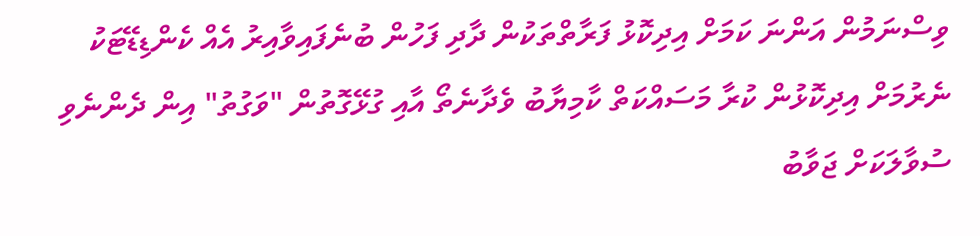ވިސްނަމުން އަންނަ ކަމަށް އިދިކޮޅު ފަރާތްތަކުން ދާދި ފަހުން ބުނެފައިވާއިރު އެއް ކެންޑިޑޭޓަކު ނެރުމަށް އިދިކޮޅުން ކުރާ މަސައްކަތް ކާމިޔާބު ވެދާނެތޯ އާއި ގުޅޭގޮތުން "ވަގުތު" އިން ދެންނެވި ސުވާލަކަށް ޖަވާބު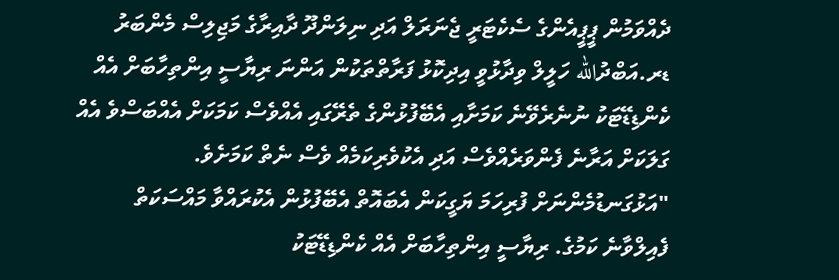ދެއްވަމުން ޕީޕީއެންގެ ސެކެޓަރީ ޖެނަރަލް އަދި ނިލަންދޫ ދާއިރާގެ މަޖިލިސް މެންބަރު ޑރ.އަބްދުالله ހަލީލް ވިދާޅުވީ އިދިކޮޅު ފަރާތްތަކުން އަންނަ ރިޔާސީ އިންތިހާބަށް އެއް ކެންޑިޑޭޓަކު ނުނެރެވޭނެ ކަމަށާއި އެބޭފުޅުންގެ ތެރޭގައި އެއްވެސް ކަމަކަށް އެއްބަސްވެ އެއް ގަލަކަށް އަރާނެ ފެންވަރެއްވެސް އަދި އެކުވެރިކަމެއް ވެސް ނެތް ކަމަށެވެ.
"އަޅުގަނޑުމެންނަށް ފުރިހަމަ ޔަގީކަން އެބައޮތް އެބޭފުޅުން އެކުރައްވާ މައްސަކަތް ފެއިލްވާނެ ކަމުގެ. ރިޔާސީ އިންތިހާބަށް އެއް ކެންޑިޑޭޓަކު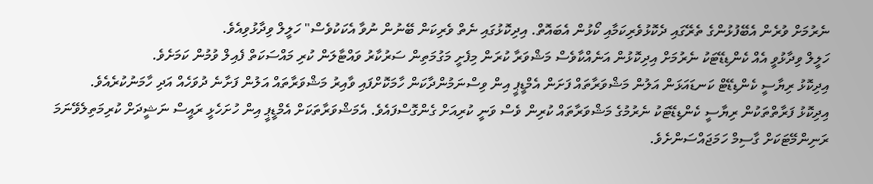ނެރުމަށް ވުރެން އެބޭފުޅުންގެ ތެރޭގައި ދެކޮޅުވެރިކަމާއި ކޯޅުން އެބައޮތް. އިދިކޮޅުގައި ނެތް ވެރިކަން ބޭނުން ނުވާ އެކަކުވެސް" ހަލީލް ވިދާޅުވިއެވެ.
ހަލީލް ވިދާޅުވީ އެއް ކެންޑިޑޭޓަކު ނެރުމަށް އިދިކޮޅުން އަނެއްކާވެސް މަޝްވަރާ ކުރަން މިފެށީ މަގުމަތިން ސަރުކާރު ވައްޓާލަން ކުރި މައްސަކަތް ފެއިލް ވުމުން ކަމަށެވެ.
އިދިކޮޅު ރިޔާސީ ކެންޑިޑޭޓް ކަނޑައަޅަން އަލުން މަޝްވަރާތައް ފަށަން އެމްޑީޕީ އިން ވިސްނަމުންދާކަން ހާމަކޮށްފައި ވާއިރު މަޝްވަރާތައް އަލުން ފަށާނެ ދުވަހެއް އަދި ހާމަނުކުރެއެވެ.
އިދިކޮޅު ފަރާތްތަކުން ރިޔާސީ ކެންޑިޑޭޓަކު ނެރުމުގެ މަޝްވަރާތައް ކުރިން ވެސް ވަނީ ކުރިއަށް ގެންގޮސްފައެވެ. އެމަޝްވަރާތަކަށް އެމްޑީޕީ އިން ހުށަހެޅީ ރައީސް ނަޝީދަށް ކުރިމަތިލެވޭނަމަ ރަނިންމޭޓަކަށް ގާސިމް ހަމަޖައްސަންށެވެ.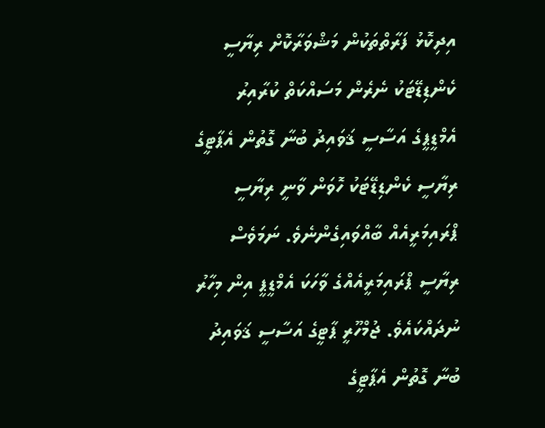އިދިކޮޅު ފަރާތްތަކުން މަޝްވަރާކޮށް ރިޔާސީ ކެންޑިޑޭޓަކު ނެރެން މަސައްކަތް ކުރާއިރު އެމްޑީޕީގެ އަސާސީ ޤަވައިދު ބުނާ ގޮތުން އެޕާޓީގެ ރިޔާސީ ކެންޑިޑޭޓަކު ހޮވަން ވާނީ ރިޔާސީ ޕްރައިމަރީއެއް ބާއްވައިގެންނެވެ. ނަމަވެސް ރިޔާސީ ޕްރައިމަރީއެއްގެ ވާހަކަ އެމްޑީޕީ އިން މިހާރު ނުދައްކައެވެ. ޖުމްހޫރީ ޕާޓީގެ އަސާސީ ޤަވައިދު ބުނާ ގޮތުން އެޕާޓީގެ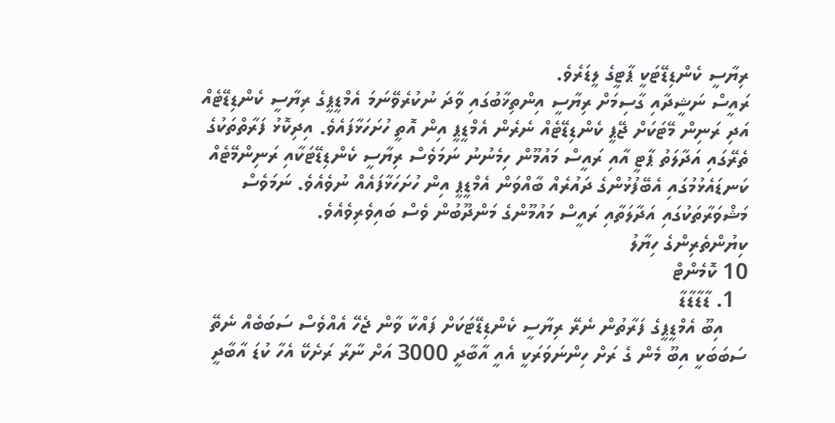ރިޔާސީ ކެންޑިޑޭޓަކީ ޕާޓީގެ ލީޑަރެވެ.
ރައީސް ނަޝީދާއި ގާސިމަށް ރިޔާސީ އިންތިޚާބުގައި ވާދަ ނުކުރެވޭނަމަ އެމްޑީޕީގެ ރިޔާސީ ކެންޑިޑޭޓެއް އަދި ރަނިން މޭޓަކަށް ޖޭޕީ ކެންޑިޑޭޓެއް ނެރެން އެމްޑީޕީ އިން އޮތީ ހުށަހަޅާފައެވެ. އިދިކޮޅު ފަރާތްތަކުގެ ތެރޭގައި އަދާލަތު ޕާޓީ އާއި ރައީސް މައުމޫން ހިމެނުނު ނަމަވެސް ރިޔާސީ ކެންޑިޑޭޓަކާއި ރަނިންމޭޓެއް ކަނޑައެޅުމުގައި އެބޭފުޅުންގެ ދައުރެއް ބާއްވަން އެމްޑީޕީ އިން ހުށަހަޅާފައެއް ނުވެއެވެ. ނަމަވެސް މަޝްވަރާތަކުގައި އަދާލަތާއި ރައީސް މައުމޫންގެ މަންދޫބުން ވެސް ބައިވެރިވެއެވެ.
ކިޔުންތެރިންގެ ހިޔާލު
10 ކޮމެންޓް
  1. ޑާޑާޑާޑާ
    އިބޫ އެމްޑީޕީގެ ފަރާތުން ނެރޭ ރިޔާސީ ކެންޑިޑޭޓަކަށް ފައްކާ ވާން ޖެހޭ އެއްވެސް ސަބަބެއް ނެތޭ ސަބަބަކީ އިބޫ މެން ގެ ރަށް ހިންނަވަރަކީ އެއީ އާބާދީ 3000 އަށް ނާރާ ރަށެކޭ އެހާ ކުޑަ އާބާދީ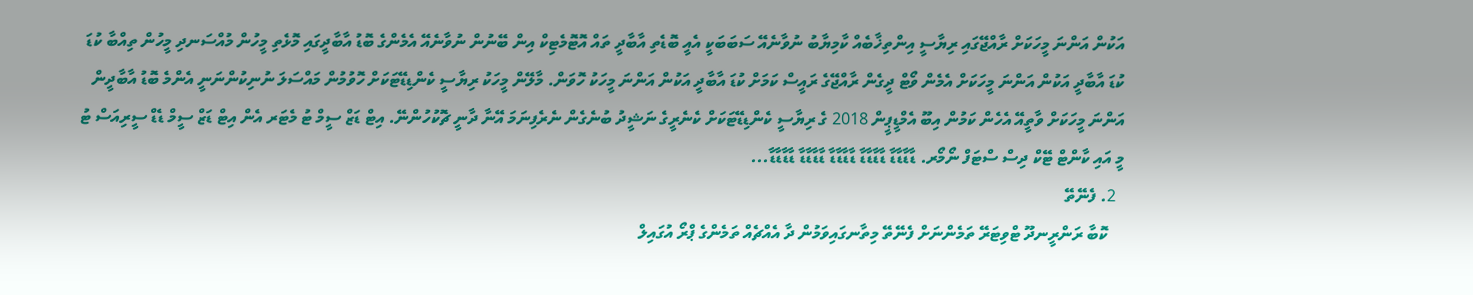އަކުން އަންނަ މީހަކަށް ރާއްޖޭގައި ރިޔާސީ އިންތިޚާބެއް ކާމިޔާބު ނުވާނެއޭ ސަބަބަކީ އެއީ ބޮޑެތި އާބާދީ ތައް އޮޓޮމެޓިކް އިން ބޭނުން ނުވާނެއޭ އެމެންގެ ބޮޑު އާބާދީގައި މޮޅެތި މީހުން މުއްސަނދި މީހުން ތިއްބާ ކުޑަ ކުޑަ އާބާދީ އަކުން އަންނަ މީހަކަށް އެމެން ވޯޓް ދީގެން ރާއްޖޭގެ ރައީސް ކަމަށް ކުޑަ އާބާދީ އަކުން އަންނަ މީހަކު ހޮވަން. މާލޭން މީހަކު ރިޔާސީ ކެންޑިޑޭޓަކަށް ހޮވުމުން މައްސަލަ ނުނިކުންނަނީ އެންމެ ބޮޑު އާބާދީން އަންނަ މީހަކަށް ވާތީއޭ އެހެން ކަމުން އިބޫ އެމްޑީޕީން 2018 ގެ ރިޔާސީ ކެންޑިޑޭޓަކަށް ކެނެރީގެ ނަޝީދު ބުނެގެން ނެރެފިނަމަ އޭނާ ދާނީ ޗޮކުހުންނޭ. އިޓް ޑަޒް ސީމް ޓު މެޓަރ އެން އިޓް ޑަޒް ސީމް ޑެޑް ސީރިއަސް ޓު މީ އައި ކާންޓް ޓޭކް ދިސް ސްޓަފް ނޯމޯރ. ޑާޑާޑާޑާ ޑާޑާޑާޑާ ޑާޑާޑާޑާ ޑާޑާޑާޑާ ޑާޑާޑާޑާ...
  2. ފެނޭތޭ
    ކޮބާ ރަންރީނދޫ ޓްވިޓަރޭ ތަމެންނަށް ފެނޭތޭ މިތާނގައިވަމުން ދާ އެއްޗެއް ތަމެންގެ ޕްރޯ އުގައިލް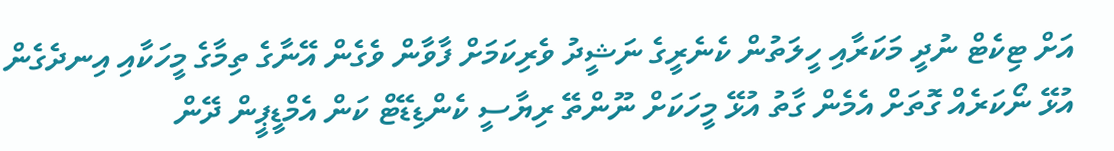އަށް ޓިކެޓް ނުދީ މަކަރާއި ހީލަތުން ކެނެރީގެ ނަޝީދު ވެރިކަމަށް ފާވާން ވެގެން އޭނާގެ ތިމާގެ މީހަކާއި އިނދެގެން އުޅޭ ނޯކަރެއް ގޮތަށް އެމެން ގާތު އުޅޭ މީހަކަށް ނޫންތޭ ރިޔާސީ ކެންޑިޑޭޓް ކަން އެމްޑީޕީން ދޭން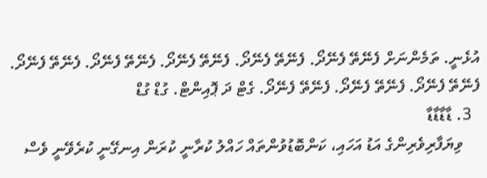އުޅެނީ. ތަމެންނަށް ފެނޭތޭ ފެނޭދޯ. ފެނޭތޭ ފެނޭދޯ. ފެނޭތޭ ފެނޭދޯ. ފެނޭތޭ ފެނޭދޯ. ފެނޭތޭ ފެނޭދޯ. ފެނޭތޭ ފެނޭދޯ. ފެނޭތޭ ފެނޭދޯ. ފެނޭތޭ ފެނޭދޯ. ގެޓް ދަ ޕޮއިންޓް. ގުޑް ގުޑް
  3. ޑާޑާޑާޑާ
    ވިޔަފާރިވެރިންގެ އަޑު އަހައި، ކަންބޮޑުވުންތައް ހައްލު ކުރާނީ ކުރަން އިނގޭނީ ކުރެވޭނީ ވެސް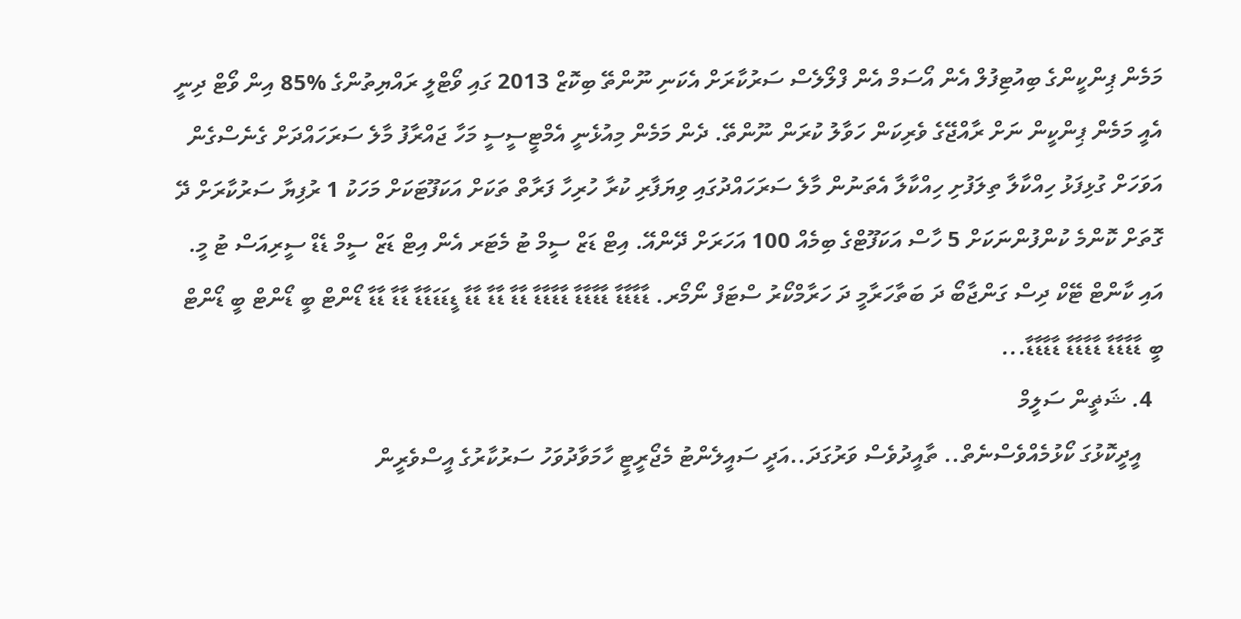މަމެން ޕިންކީންގެ ބިއުޓިފުލް އެން އޯސަމް އެން ފްލޯލެސް ސަރުކާރަށް އެކަނި ނޫންތޭ ބިކޮޒް 2013 ގައި ވޯޓްލީ ރައްޔިތުންގެ %85 އިން ވޯޓް ދިނީ އެއީ މަމެން ޕިންކީން ނަށް ރާއްޖޭގެ ވެރިކަން ހަވާލު ކުރަން ނޫންތޭ. ދެން މަމެން މިއުޅެނީ އެމްޓީސީސީ މަހާ ޖައްރާފު މާލެ ސަރަހައްދަށް ގެނެސްގެން އަވަހަށް ގުޅިފަޅު ހިއްކާލާ ތިލަފުށި ހިއްކާލާ އެތަނުން މާލެ ސަރަހައްދުގައި ވިޔަފާރި ކުރާ ހުރިހާ ފަރާތް ތަކަށް އަކަފޫޓަކަށް މަހަކު 1 ރުފިޔާ ސަރުކާރަށް ދޭ ގޮތަށް ކޮންމެ ކުންފުންނަކަށް 5 ހާސް އަކަފޫޓްގެ ބިމެއް 100 އަހަރަށް ދޭންއޭ. އިޓް ޑަޒް ސީމް ޓު މެޓަރ އެން އިޓް ޑަޒް ސީމް ޑެޑް ސީރިއަސް ޓު މީ. އައި ކާންޓް ޓޭކް ދިސް ގަންޖާބޯ ދަ ބަތާހަރާމީ ދަ ހަރާމްކޯރު ސްޓަފް ނޯމޯރ. ޑާޑާޑާޑާ ޑާޑާޑާޑާ ޑާޑާޑާޑާ ޑާޑާ ޑާޑާ ޑާޑާ ޑީޑަޑަޑާޑާ ޑާޑާ ޑާޑާ ޑޯންޓް ބީ ޑޯންޓް ބީ ޑޯންޓް ބީ ޑާޑާޑާޑާ ޑާޑާޑާޑާ ޑާޑާޑާޑާ...
  4. ޝަޡީން ސަލީމް
    އީދީކޮޅުގަ ކޯޅުމެއްވެސްނެތް.. ތާއީދުވެސް ވަރުގަދަ..އަދީ ސައީލެންޓު މެޖޯރީޓީ ހާމަވާދުވަހު ސަރުކާރުގެ އީސްވެރީން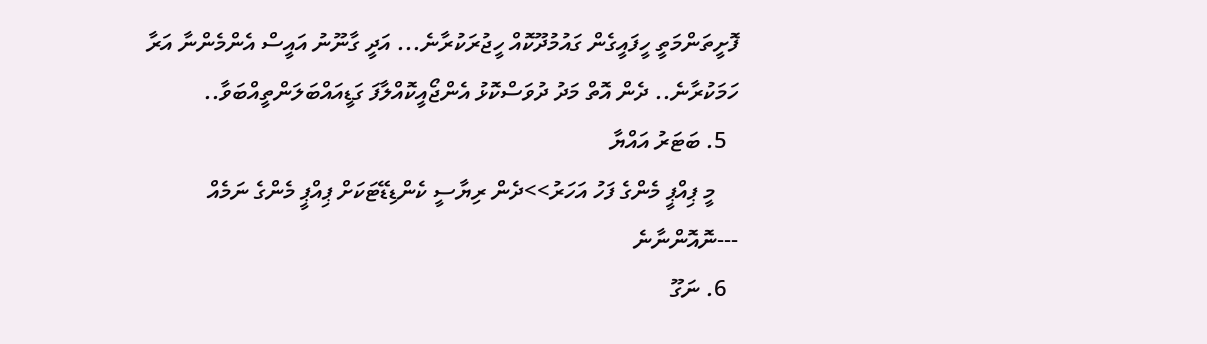ފޮށީތަންމަތީ ހީފައީގެން ގައުމުދޫކޮއް ހީޖުރަކުރާނެ... އަދީ ގާނޫނު އައީސް އެންމެންނާ އަރާ ހަމަކުރާނެ.. ދެން އޮތް މަދު ދުވަސްކޮޅު އެންޖޯއީކޮއްލާފަ ގަޑީއައްބަލަންތީއްބަވާ..
  5. ބަޓަރު އައްޔާ
    މީ ޕިއްޕީ މެންގެ ފަހު އަހަރު>>ދެން ރިޔާސީ ކެންޑިޑޭޓަކަށް ޕިއްޕީ މެންގެ ނަމެއް ---ނޮއޮންނާނެ
  6. ނަގޫ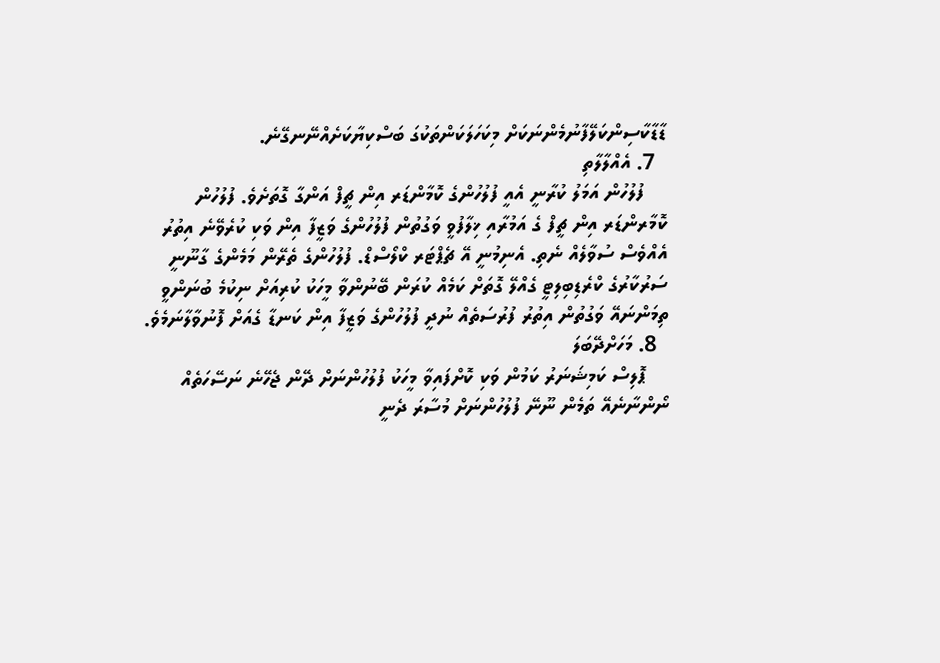ޑާޑާކާސިންކަލޭފާނުމެންނަކަށް މިކަހަލަކަންތަކުގަ ބަސްކިޔާކަށެއްނޭނގޭނެ.
  7. އެއްލާލާތި
    ފުލުހުން އަމަލު ކުރާނީ އެއީ ފުލުހުންގެ ކޮމާންޑަރ އިން ޗީފް އަންގާ ގޮތަށެވެ. ފުލުހުން ކޮމާރންޑަރ އިން ޗީފް ގެ އަމުރާއި ޚިލާފުވީ ވަގުތުން ފުލުހުންގެ ވަޒީފާ އިން ވަކި ކުރެވޭނެ އިތުރު އެއްވެސް ސުވާލެއް ނެތި. އެނިމުނީ އޭ ޗެޕްޓަރ ކްލޯސްޑް. ފުލުހުންގެ ތެރޭން މަމެންގެ ގާނޫނީ ސަރުކާރުގެ ކްރެޑިބިލިޓީ ގެއްލޭ ގޮތަށް ކަމެއް ކުރަން ބޭނުންވާ މީހަކު ކުރިއަށް ނިކުމެ ބުނަންވީ ތިމަންނައޭ ވަގުތުން އިތުރު ފުރުސަތެއް ނުދީ ފުލުހުންގެ ވަޒީފާ އިން ކަނޑާ ގެއަށް ފޮނުވާލާނަމެވެ.
  8. މަހަށްދޭބަލަ
    ޕޮލިސް ކަމިޝަނަރު ކަމުން ވަކި ކޮށްފައިވާ މީހަކު ފުލުހުންނަށް ދޭން ޖެހޭނެ ނަސޭހަތެއް ނޯންނާނެއޭ ތަމެން ނޫނޭ ފުލުހުންނަށް މުސާރަ ދެނީ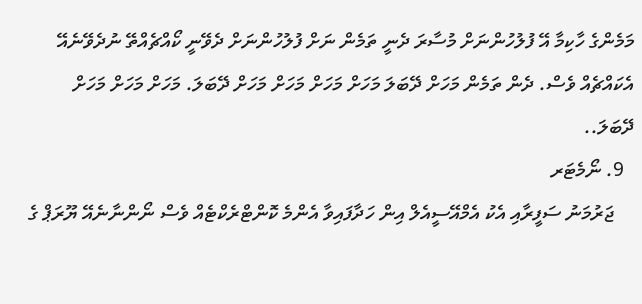މަމެންގެ ހާކިމާ އޭ ފުލުހުންނަށް މުސާރަ ދެނީ ތަމެން ނަށް ފުލުހުންނަށް ދެވޭނީ ކޯއްޗެއްތޭ ނުދެވޭނެއޭ އެކައްޗެއް ވެސް. ދެން ތަމެން މަހަށް ދޭބަލަ މަހަށް މަހަށް މަހަށް މަހަށް ދޭބަލަ. މަހަށް މަހަށް މަހަށް ދޭބަލަ..
  9. ނޯމެޓަރ
    ޖަރުމަނު ސަފީރާއި އެކު އެމްއޭސީއެލް އިން ހަދާފައިވާ އެންމެ ކޮންޓްރެކްޓެއް ވެސް ނޯންނާނެއޭ ޔޫރަޕް ގެ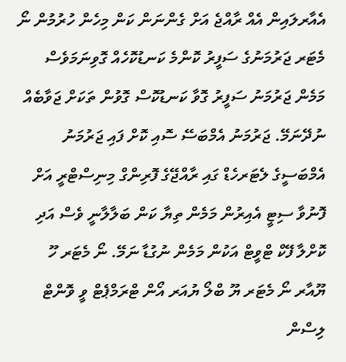އެއާރލައިން އެއް ރާއްޖެ އަށް ގެންނަން ކަން މިހެން ހުރުމުން ނޯ މެޓަރ ޖަރުމަނުގެ ސަފީރު ކޮންމެ ކަނޑުކޮހެއް ގޮވިނަމަވެސް މަމެން ޖަރުމަނު ސަފީރު ގޮވާ ކަނޑުކޮސް ގޮވުން ތަކަށް ޖަވާބެއް ނުދޭނަމޭ. ޖަރުމަނު އެމްބަސޭ ސޮއި ކޮށް ފައި ޖަރުމަނު އެމްބަސީގެ ލެޓަރހެޑް ގައި ރާއްޖޭގެ ފޮރިންގް މިނިސްޓްރީ އަށް ފޮނުވާ ސިޓީ އެއިރުން މަމެން ތިޔާ ކަން ބަލާލާނީ ވެސް އަދި ކޮށްލާ ފޭކް ޓްވީޓް އަކުން މަމެން ނުގުޑާ ނަމޭ. ނޯ މެޓަރ ހޫ ޔޫއާރ ނޯ މެޓަރ ޔޫ ބްލޯ ޔުއަރ އޯން ޓްރަމްޕެޓް ވީ ވޮންޓް ލިސްން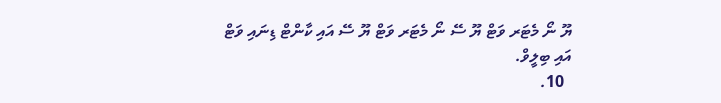ޔޫ ނޯ މެޓަރ ވަޓް ޔޫ ސޭ ނޯ މެޓަރ ވަޓް ޔޫ ސޭ އައި ކާންޓް ޑިނައި ވަޓް އައި ބިލީވް.
  10.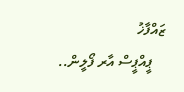ޒައްފާޚު
    ޕީއްޕީސް އާރ ފޯލީން..